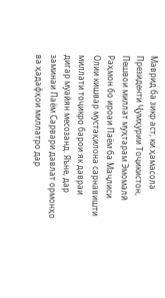Маврид ба зикр аст, ки ҳамасола Президенти Ҷумҳурии Тоҷикистон, Пешвои миллат муҳтарам Эмомалӣ Раҳмон бо ироаи Паём ба Маҷлиси Олии кишвар мустақилона сарнавишти миллати тоҷикро барои як давраи дигар муайян месозанд. Яъне, дар заминаи Паём Сарвари давлат ормонҳо ва ҳадафҳои миллатро дар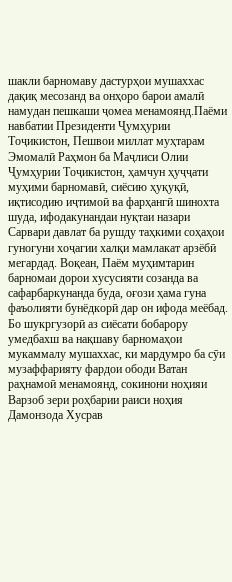шакли барномаву дастурҳои мушаххас дақиқ месозанд ва онҳоро барои амалӣ намудан пешкаши ҷомеа менамоянд.Паёми навбатии Президенти Ҷумҳурии Тоҷикистон, Пешвои миллат муҳтарам Эмомалӣ Раҳмон ба Маҷлиси Олии Ҷумҳурии Тоҷикистон, ҳамчун ҳуҷҷати муҳими барномавӣ, сиёсию ҳуқуқӣ, иқтисодию иҷтимоӣ ва фарҳангӣ шинохта шуда, ифодакунандаи нуқтаи назари Сарвари давлат ба рушду таҳкими соҳаҳои гуногуни хоҷагии халқи мамлакат арзёбӣ мегардад. Воқеан, Паём муҳимтарин барномаи дорои хусусияти созанда ва сафарбаркунанда буда, оғози ҳама гуна фаъолияти бунёдкорӣ дар он ифода меёбад.
Бо шукргузорӣ аз сиёсати бобарору умедбахш ва нақшаву барномаҳои мукаммалу мушаххас, ки мардумро ба сӯи музаффарияту фардои ободи Ватан раҳнамоӣ менамоянд, сокинони ноҳияи Варзоб зери роҳбарии раиси ноҳия Дамонзода Хусрав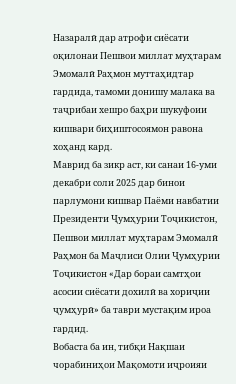Назаралӣ дар атрофи сиёсати оқилонаи Пешвои миллат муҳтарам Эмомалӣ Раҳмон муттаҳидтар гардида, тамоми донишу малака ва таҷрибаи хешро баҳри шукуфоии кишвари биҳиштосоямон равона хоҳанд кард.
Маврид ба зикр аст, ки санаи 16-уми декабри соли 2025 дар бинои парлумони кишвар Паёми навбатии Президенти Ҷумҳурии Тоҷикистон, Пешвои миллат муҳтарам Эмомалӣ Раҳмон ба Маҷлиси Олии Ҷумҳурии Тоҷикистон «Дар бораи самтҳои асосии сиёсати дохилӣ ва хориҷии ҷумҳурӣ» ба таври мустақим ироа гардид.
Вобаста ба ин, тибқи Нақшаи чорабиниҳои Мақомоти иҷроияи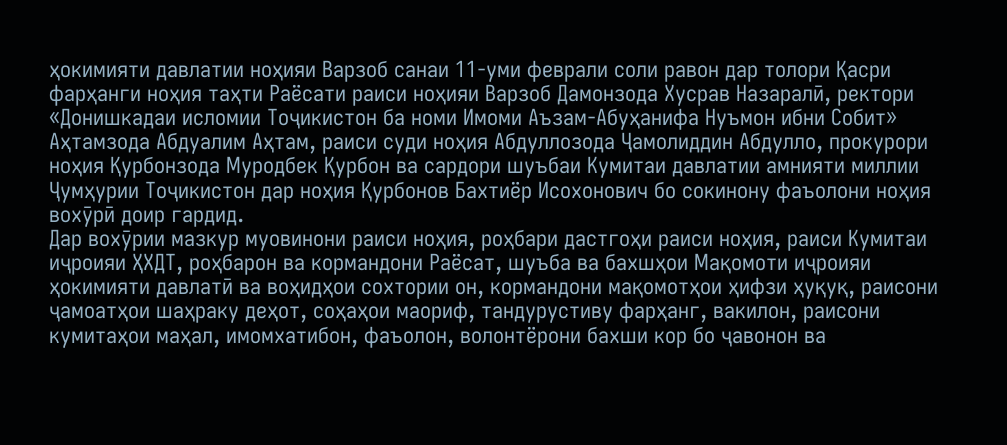ҳокимияти давлатии ноҳияи Варзоб санаи 11-уми феврали соли равон дар толори Қасри фарҳанги ноҳия таҳти Раёсати раиси ноҳияи Варзоб Дамонзода Хусрав Назаралӣ, ректори «Донишкадаи исломии Тоҷикистон ба номи Имоми Аъзам-Абуҳанифа Нуъмон ибни Собит» Аҳтамзода Абдуалим Аҳтам, раиси суди ноҳия Абдуллозода Ҷамолиддин Абдулло, прокурори ноҳия Қурбонзода Муродбек Қурбон ва сардори шуъбаи Кумитаи давлатии амнияти миллии Ҷумҳурии Тоҷикистон дар ноҳия Қурбонов Бахтиёр Исохонович бо сокинону фаъолони ноҳия вохӯрӣ доир гардид.
Дар вохӯрии мазкур муовинони раиси ноҳия, роҳбари дастгоҳи раиси ноҳия, раиси Кумитаи иҷроияи ҲХДТ, роҳбарон ва кормандони Раёсат, шуъба ва бахшҳои Мақомоти иҷроияи ҳокимияти давлатӣ ва воҳидҳои сохтории он, кормандони мақомотҳои ҳифзи ҳуқуқ, раисони ҷамоатҳои шаҳраку деҳот, соҳаҳои маориф, тандурустиву фарҳанг, вакилон, раисони кумитаҳои маҳал, имомхатибон, фаъолон, волонтёрони бахши кор бо ҷавонон ва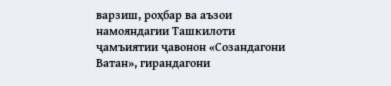варзиш, роҳбар ва аъзои намояндагии Ташкилоти ҷамъиятии ҷавонон «Созандагони Ватан», гирандагони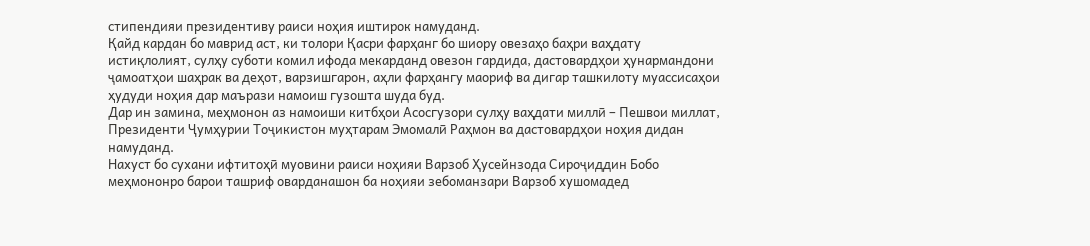стипендияи президентиву раиси ноҳия иштирок намуданд.
Қайд кардан бо маврид аст, ки толори Қасри фарҳанг бо шиору овезаҳо баҳри ваҳдату истиқлолият, сулҳу суботи комил ифода мекарданд овезон гардида, дастовардҳои ҳунармандони ҷамоатҳои шаҳрак ва деҳот, варзишгарон, аҳли фарҳангу маориф ва дигар ташкилоту муассисаҳои ҳудуди ноҳия дар маърази намоиш гузошта шуда буд.
Дар ин замина, меҳмонон аз намоиши китбҳои Асосгузори сулҳу ваҳдати миллӣ – Пешвои миллат, Президенти Ҷумҳурии Тоҷикистон муҳтарам Эмомалӣ Раҳмон ва дастовардҳои ноҳия дидан намуданд.
Нахуст бо сухани ифтитоҳӣ муовини раиси ноҳияи Варзоб Ҳусейнзода Сироҷиддин Бобо меҳмононро барои ташриф оварданашон ба ноҳияи зебоманзари Варзоб хушомадед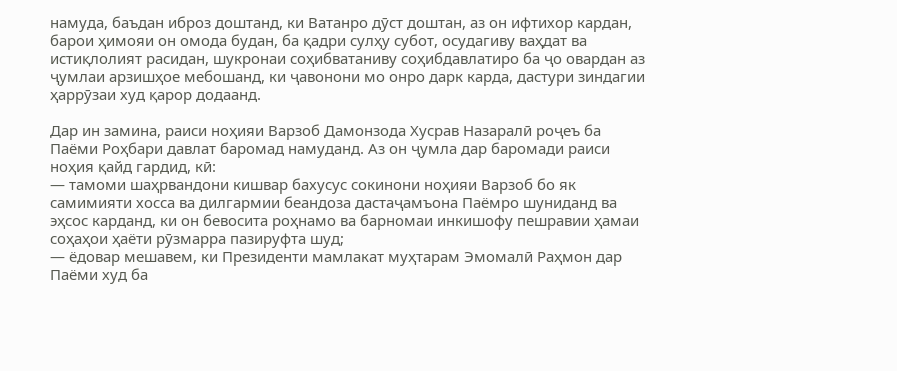намуда, баъдан иброз доштанд, ки Ватанро дӯст доштан, аз он ифтихор кардан, барои ҳимояи он омода будан, ба қадри сулҳу субот, осудагиву ваҳдат ва истиқлолият расидан, шукронаи соҳибватаниву соҳибдавлатиро ба ҷо овардан аз ҷумлаи арзишҳое мебошанд, ки ҷавонони мо онро дарк карда, дастури зиндагии ҳаррӯзаи худ қарор додаанд.

Дар ин замина, раиси ноҳияи Варзоб Дамонзода Хусрав Назаралӣ роҷеъ ба Паёми Роҳбари давлат баромад намуданд. Аз он ҷумла дар баромади раиси ноҳия қайд гардид, кӣ:
— тамоми шаҳрвандони кишвар бахусус сокинони ноҳияи Варзоб бо як самимияти хосса ва дилгармии беандоза дастаҷамъона Паёмро шуниданд ва эҳсос карданд, ки он бевосита роҳнамо ва барномаи инкишофу пешравии ҳамаи соҳаҳои ҳаёти рӯзмарра пазируфта шуд;
— ёдовар мешавем, ки Президенти мамлакат муҳтарам Эмомалӣ Раҳмон дар Паёми худ ба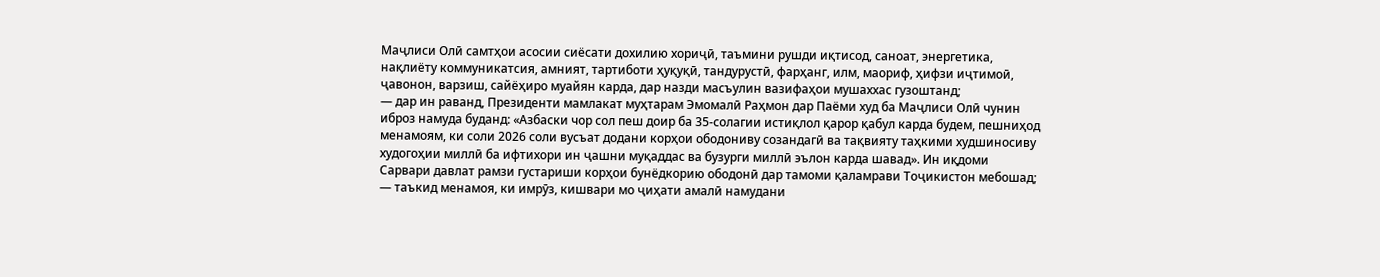Маҷлиси Олӣ самтҳои асосии сиёсати дохилию хориҷӣ, таъмини рушди иқтисод, саноат, энергетика, нақлиёту коммуникатсия, амният, тартиботи ҳуқуқӣ, тандурустӣ, фарҳанг, илм, маориф, ҳифзи иҷтимоӣ, ҷавонон, варзиш, сайёҳиро муайян карда, дар назди масъулин вазифаҳои мушаххас гузоштанд;
— дар ин раванд, Президенти мамлакат муҳтарам Эмомалӣ Раҳмон дар Паёми худ ба Маҷлиси Олӣ чунин иброз намуда буданд: «Азбаски чор сол пеш доир ба 35-солагии истиқлол қарор қабул карда будем, пешниҳод менамоям, ки соли 2026 соли вусъат додани корҳои ободониву созандагӣ ва тақвияту таҳкими худшиносиву худогоҳии миллӣ ба ифтихори ин ҷашни муқаддас ва бузурги миллӣ эълон карда шавад». Ин иқдоми Сарвари давлат рамзи густариши корҳои бунёдкорию ободонӣ дар тамоми қаламрави Тоҷикистон мебошад;
— таъкид менамоя, ки имрӯз, кишвари мо ҷиҳати амалӣ намудани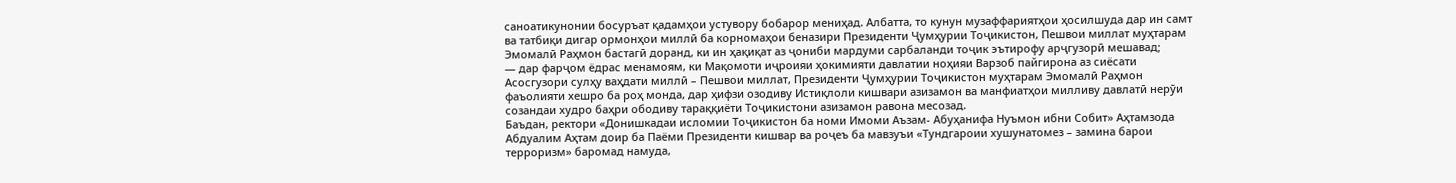саноатикунонии босуръат қадамҳои устувору бобарор мениҳад. Албатта, то кунун музаффариятҳои ҳосилшуда дар ин самт ва татбиқи дигар ормонҳои миллӣ ба корномаҳои беназири Президенти Ҷумҳурии Тоҷикистон, Пешвои миллат муҳтарам Эмомалӣ Раҳмон бастагӣ доранд, ки ин ҳақиқат аз ҷониби мардуми сарбаланди тоҷик эътирофу арҷгузорӣ мешавад;
— дар фарҷом ёдрас менамоям, ки Мақомоти иҷроияи ҳокимияти давлатии ноҳияи Варзоб пайгирона аз сиёсати Асосгузори сулҳу ваҳдати миллӣ – Пешвои миллат, Президенти Ҷумҳурии Тоҷикистон муҳтарам Эмомалӣ Раҳмон фаъолияти хешро ба роҳ монда, дар ҳифзи озодиву Истиқлоли кишвари азизамон ва манфиатҳои милливу давлатӣ нерӯи созандаи худро баҳри ободиву тараққиёти Тоҷикистони азизамон равона месозад.
Баъдан, ректори «Донишкадаи исломии Тоҷикистон ба номи Имоми Аъзам- Абуҳанифа Нуъмон ибни Собит» Аҳтамзода Абдуалим Аҳтам доир ба Паёми Президенти кишвар ва роҷеъ ба мавзуъи «Тундгароии хушунатомез – замина барои терроризм» баромад намуда,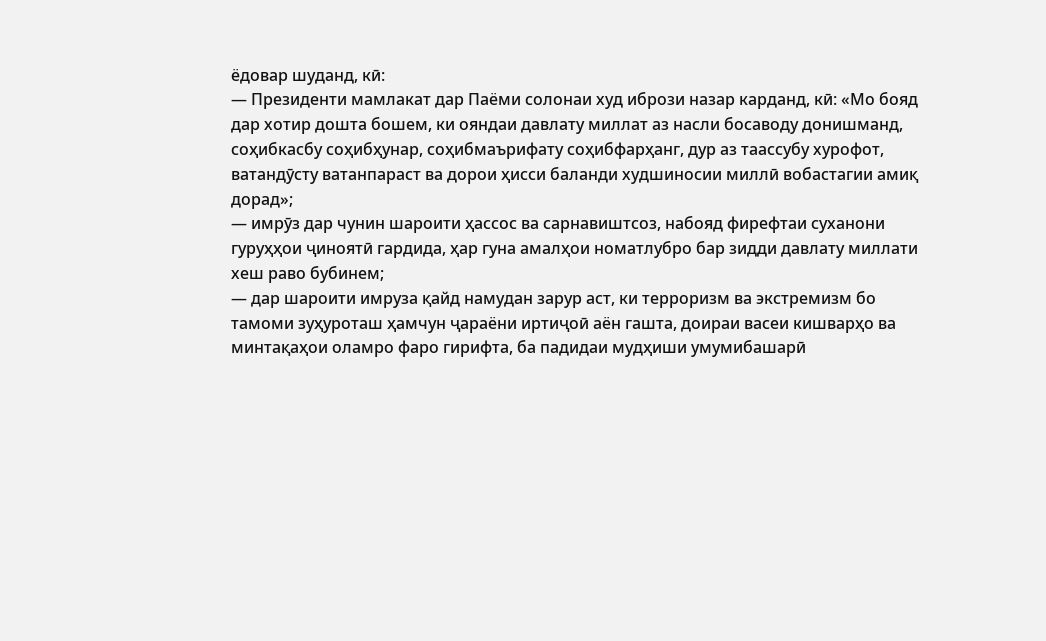ёдовар шуданд, кӣ:
— Президенти мамлакат дар Паёми солонаи худ ибрози назар карданд, кӣ: «Мо бояд дар хотир дошта бошем, ки ояндаи давлату миллат аз насли босаводу донишманд, соҳибкасбу соҳибҳунар, соҳибмаърифату соҳибфарҳанг, дур аз таассубу хурофот, ватандӯсту ватанпараст ва дорои ҳисси баланди худшиносии миллӣ вобастагии амиқ дорад»;
— имрӯз дар чунин шароити ҳассос ва сарнавиштсоз, набояд фирефтаи суханони гуруҳҳои ҷиноятӣ гардида, ҳар гуна амалҳои номатлубро бар зидди давлату миллати хеш раво бубинем;
— дар шароити имруза қайд намудан зарур аст, ки терроризм ва экстремизм бо тамоми зуҳуроташ ҳамчун ҷараёни иртиҷоӣ аён гашта, доираи васеи кишварҳо ва минтақаҳои оламро фаро гирифта, ба падидаи мудҳиши умумибашарӣ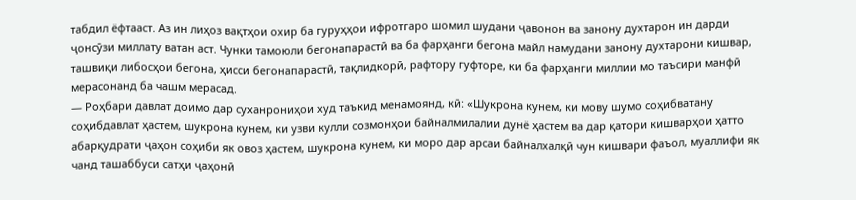табдил ёфтааст. Аз ин лиҳоз вақтҳои охир ба гуруҳҳои ифротгаро шомил шудани ҷавонон ва занону духтарон ин дарди ҷонсӯзи миллату ватан аст. Чунки тамоюли бегонапарастӣ ва ба фарҳанги бегона майл намудани занону духтарони кишвар, ташвиқи либосҳои бегона, ҳисси бегонапарастӣ, тақлидкорӣ, рафтору гуфторе, ки ба фарҳанги миллии мо таъсири манфӣ мерасонанд ба чашм мерасад.
— Роҳбари давлат доимо дар суханрониҳои худ таъкид менамоянд, кӣ: «Шукрона кунем, ки мову шумо соҳибватану соҳибдавлат ҳастем, шукрона кунем, ки узви кулли созмонҳои байналмилалии дунё ҳастем ва дар қатори кишварҳои ҳатто абарқудрати ҷаҳон соҳиби як овоз ҳастем, шукрона кунем, ки моро дар арсаи байналхалқӣ чун кишвари фаъол, муаллифи як чанд ташаббуси сатҳи ҷаҳонӣ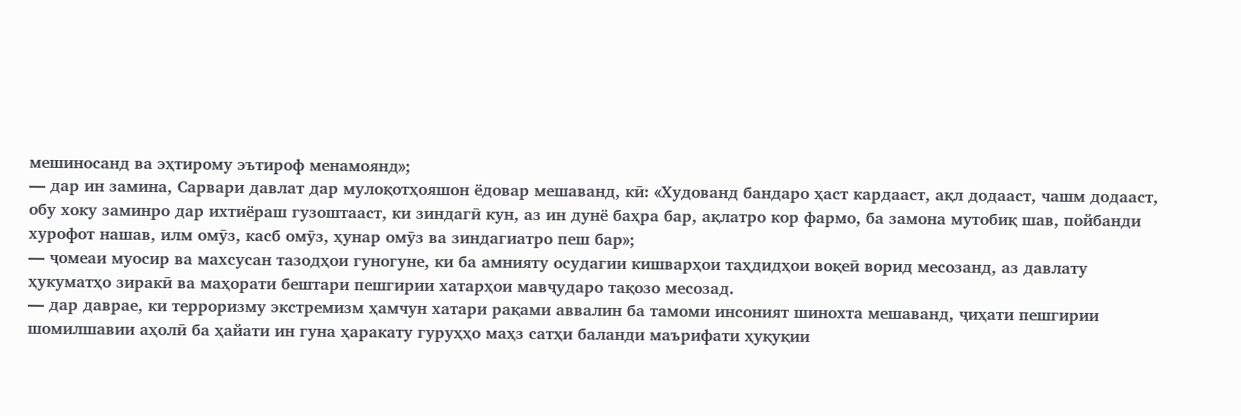мешиносанд ва эҳтирому эътироф менамоянд»;
— дар ин замина, Сарвари давлат дар мулоқотҳояшон ёдовар мешаванд, кӣ: «Худованд бандаро ҳаст кардааст, ақл додааст, чашм додааст, обу хоку заминро дар ихтиёраш гузоштааст, ки зиндагӣ кун, аз ин дунё баҳра бар, ақлатро кор фармо, ба замона мутобиқ шав, пойбанди хурофот нашав, илм омӯз, касб омӯз, ҳунар омӯз ва зиндагиатро пеш бар»;
— ҷомеаи муосир ва махсусан тазодҳои гуногуне, ки ба амнияту осудагии кишварҳои таҳдидҳои воқеӣ ворид месозанд, аз давлату ҳукуматҳо зиракӣ ва маҳорати бештари пешгирии хатарҳои мавҷударо тақозо месозад.
— дар даврае, ки терроризму экстремизм ҳамчун хатари рақами аввалин ба тамоми инсоният шинохта мешаванд, ҷиҳати пешгирии шомилшавии аҳолӣ ба ҳайати ин гуна ҳаракату гуруҳҳо маҳз сатҳи баланди маърифати ҳуқуқии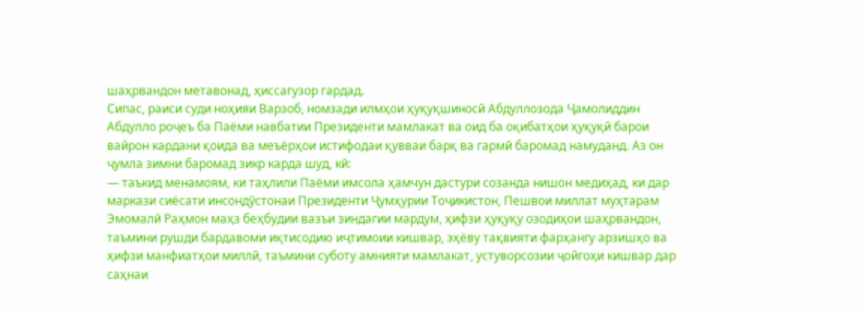шаҳрвандон метавонад, ҳиссагузор гардад.
Сипас, раиси суди ноҳияи Варзоб, номзади илмҳои ҳуқуқшиносӣ Абдуллозода Ҷамолиддин Абдулло роҷеъ ба Паёми навбатии Президенти мамлакат ва оид ба оқибатҳои ҳуқуқӣ барои вайрон кардани қоида ва меъёрҳои истифодаи қувваи барқ ва гармӣ баромад намуданд. Аз он ҷумла зимни баромад зикр карда шуд, кӣ:
— таъкид менамоям, ки таҳлили Паёми имсола ҳамчун дастури созанда нишон медиҳад, ки дар маркази сиёсати инсондӯстонаи Президенти Ҷумҳурии Тоҷикистон, Пешвои миллат муҳтарам Эмомалӣ Раҳмон маҳз беҳбудии вазъи зиндагии мардум, ҳифзи ҳуқуқу озодиҳои шаҳрвандон, таъмини рушди бардавоми иқтисодию иҷтимоии кишвар, эҳёву тақвияти фарҳангу арзишҳо ва ҳифзи манфиатҳои миллӣ, таъмини суботу амнияти мамлакат, устуворсозии ҷойгоҳи кишвар дар саҳнаи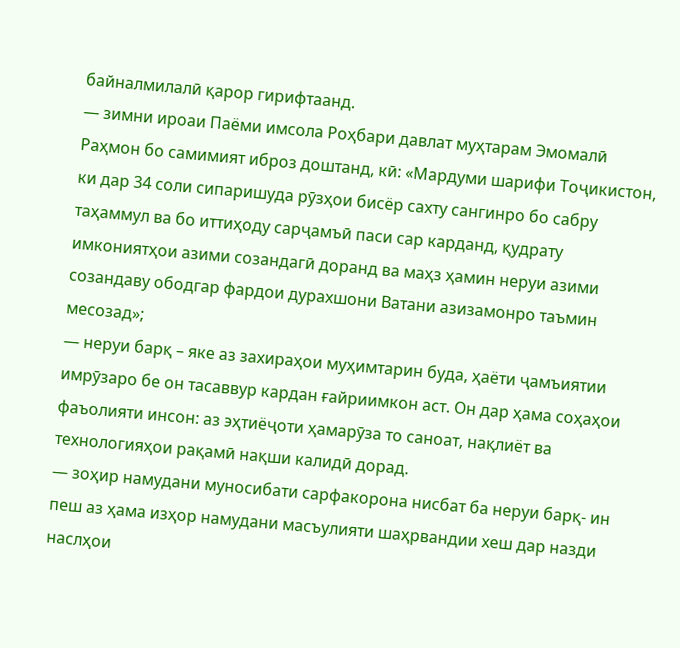байналмилалӣ қарор гирифтаанд.
— зимни ироаи Паёми имсола Роҳбари давлат муҳтарам Эмомалӣ Раҳмон бо самимият иброз доштанд, кӣ: «Мардуми шарифи Тоҷикистон, ки дар 34 соли сипаришуда рӯзҳои бисёр сахту сангинро бо сабру таҳаммул ва бо иттиҳоду сарҷамъӣ паси сар карданд, қудрату имкониятҳои азими созандагӣ доранд ва маҳз ҳамин неруи азими созандаву ободгар фардои дурахшони Ватани азизамонро таъмин месозад»;
— неруи барқ – яке аз захираҳои муҳимтарин буда, ҳаёти ҷамъиятии имрӯзаро бе он тасаввур кардан ғайриимкон аст. Он дар ҳама соҳаҳои фаъолияти инсон: аз эҳтиёҷоти ҳамарӯза то саноат, нақлиёт ва технологияҳои рақамӣ нақши калидӣ дорад.
— зоҳир намудани муносибати сарфакорона нисбат ба неруи барқ- ин пеш аз ҳама изҳор намудани масъулияти шаҳрвандии хеш дар назди наслҳои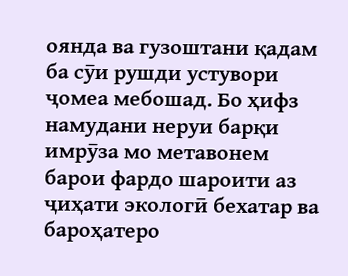оянда ва гузоштани қадам ба сӯи рушди устувори ҷомеа мебошад. Бо ҳифз намудани неруи барқи имрӯза мо метавонем барои фардо шароити аз ҷиҳати экологӣ бехатар ва бароҳатеро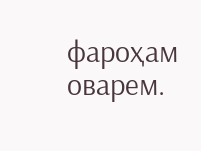фароҳам оварем.